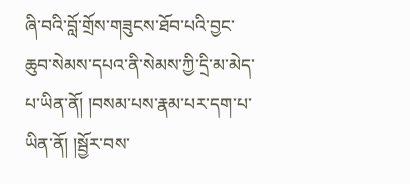ཞི་བའི་བློ་གྲོས་གཟུངས་ཐོབ་པའི་བྱང་ཆུབ་སེམས་དཔའ་ནི་སེམས་ཀྱི་དྲི་མ་མེད་པ་ཡིན་ནོ། །བསམ་པས་རྣམ་པར་དག་པ་ཡིན་ནོ། །སྦྱོར་བས་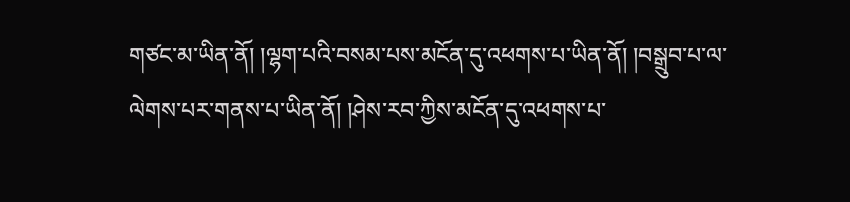གཙང་མ་ཡིན་ནོ། །ལྷག་པའི་བསམ་པས་མངོན་དུ་འཕགས་པ་ཡིན་ནོ། །བསྒྲུབ་པ་ལ་ལེགས་པར་གནས་པ་ཡིན་ནོ། །ཤེས་རབ་ཀྱིས་མངོན་དུ་འཕགས་པ་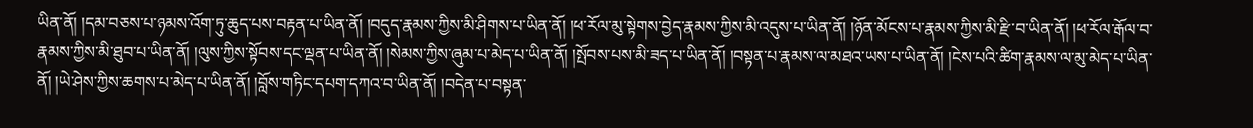ཡིན་ནོ། །དམ་བཅས་པ་ཉམས་འོག་ཏུ་ཆུད་པས་བརྟན་པ་ཡིན་ནོ། །བདུད་རྣམས་ཀྱིས་མི་ཤིགས་པ་ཡིན་ནོ། །ཕ་རོལ་མུ་སྟེགས་བྱེད་རྣམས་ཀྱིས་མི་འདུས་པ་ཡིན་ནོ། །ཉོན་མོངས་པ་རྣམས་ཀྱིས་མི་རྫི་བ་ཡིན་ནོ། །ཕ་རོལ་རྒོལ་བ་རྣམས་ཀྱིས་མི་ཐུབ་པ་ཡིན་ནོ། །ལུས་ཀྱིས་སྟོབས་དང་ལྡན་པ་ཡིན་ནོ། །སེམས་ཀྱིས་ཞུམ་པ་མེད་པ་ཡིན་ནོ། །སྤོབས་པས་མི་ཟད་པ་ཡིན་ནོ། །བསྟན་པ་རྣམས་ལ་མཐའ་ཡས་པ་ཡིན་ནོ། །ངེས་པའི་ཚིག་རྣམས་ལ་མུ་མེད་པ་ཡིན་ནོ། །ཡེ་ཤེས་ཀྱིས་ཆགས་པ་མེད་པ་ཡིན་ནོ། །བློས་གཏིང་དཔག་དཀའ་བ་ཡིན་ནོ། །བདེན་པ་བསྟན་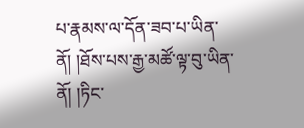པ་རྣམས་ལ་དོན་ཟབ་པ་ཡིན་ནོ། །ཐོས་པས་རྒྱ་མཚོ་ལྟ་བུ་ཡིན་ནོ། །ཏིང་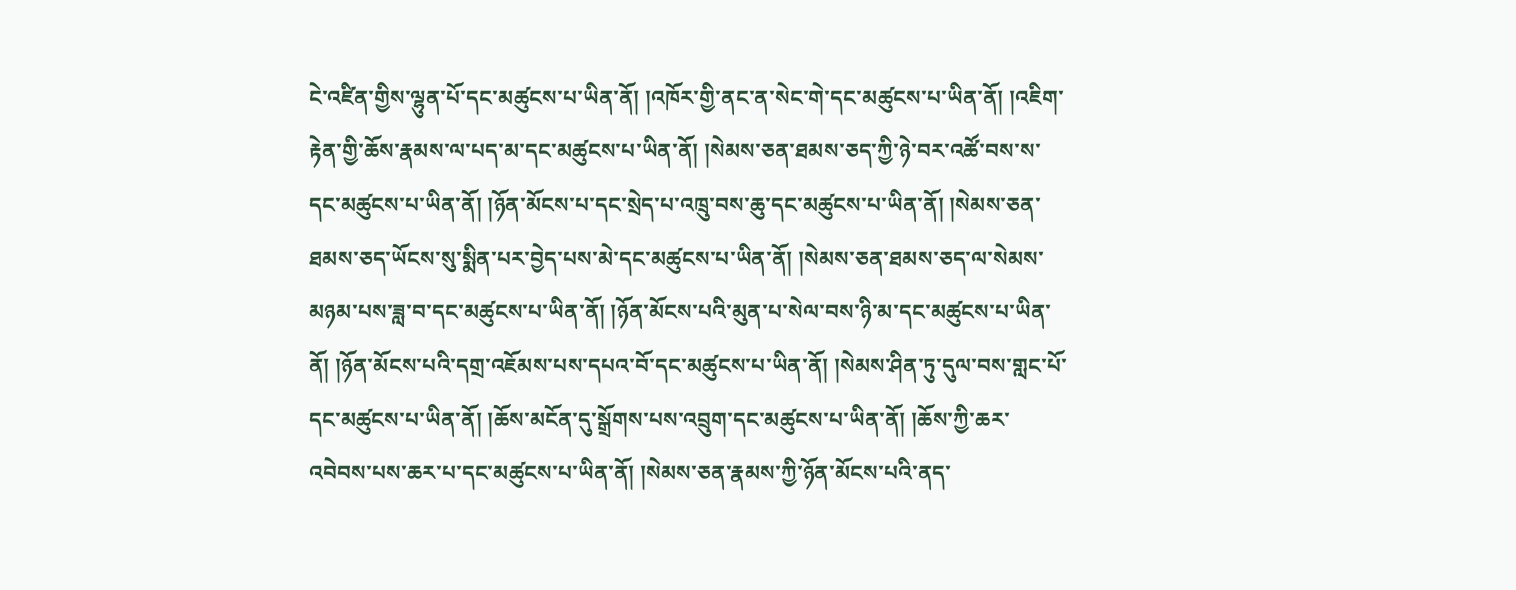ངེ་འཛིན་གྱིས་ལྷུན་པོ་དང་མཚུངས་པ་ཡིན་ནོ། །འཁོར་གྱི་ནང་ན་སེང་གེ་དང་མཚུངས་པ་ཡིན་ནོ། །འཇིག་རྟེན་གྱི་ཆོས་རྣམས་ལ་པད་མ་དང་མཚུངས་པ་ཡིན་ནོ། །སེམས་ཅན་ཐམས་ཅད་ཀྱི་ཉེ་བར་འཚོ་བས་ས་དང་མཚུངས་པ་ཡིན་ནོ། །ཉོན་མོངས་པ་དང་སྲེད་པ་འཁྲུ་བས་ཆུ་དང་མཚུངས་པ་ཡིན་ནོ། །སེམས་ཅན་ཐམས་ཅད་ཡོངས་སུ་སྨིན་པར་བྱེད་པས་མེ་དང་མཚུངས་པ་ཡིན་ནོ། །སེམས་ཅན་ཐམས་ཅད་ལ་སེམས་མཉམ་པས་ཟླ་བ་དང་མཚུངས་པ་ཡིན་ནོ། །ཉོན་མོངས་པའི་མུན་པ་སེལ་བས་ཉི་མ་དང་མཚུངས་པ་ཡིན་ནོ། །ཉོན་མོངས་པའི་དགྲ་འཇོམས་པས་དཔའ་བོ་དང་མཚུངས་པ་ཡིན་ནོ། །སེམས་ཤིན་ཏུ་དུལ་བས་གླང་པོ་དང་མཚུངས་པ་ཡིན་ནོ། །ཆོས་མངོན་དུ་སྒྲོགས་པས་འབྲུག་དང་མཚུངས་པ་ཡིན་ནོ། །ཆོས་ཀྱི་ཆར་འབེབས་པས་ཆར་པ་དང་མཚུངས་པ་ཡིན་ནོ། །སེམས་ཅན་རྣམས་ཀྱི་ཉོན་མོངས་པའི་ནད་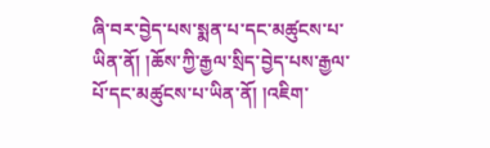ཞི་བར་བྱེད་པས་སྨན་པ་དང་མཚུངས་པ་ཡིན་ནོ། །ཆོས་ཀྱི་རྒྱལ་སྲིད་བྱེད་པས་རྒྱལ་པོ་དང་མཚུངས་པ་ཡིན་ནོ། །འཇིག་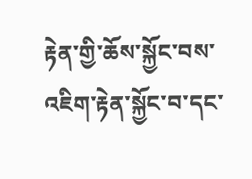རྟེན་གྱི་ཆོས་སྐྱོང་བས་འཇིག་རྟེན་སྐྱོང་བ་དང་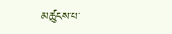མཚུངས་པ་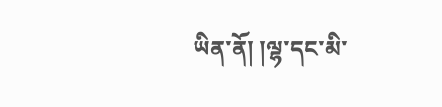ཡིན་ནོ། །ལྷ་དང་མི་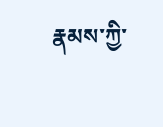རྣམས་ཀྱི་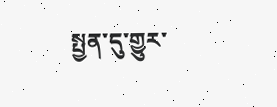སྤྱན་དུ་གྱུར་